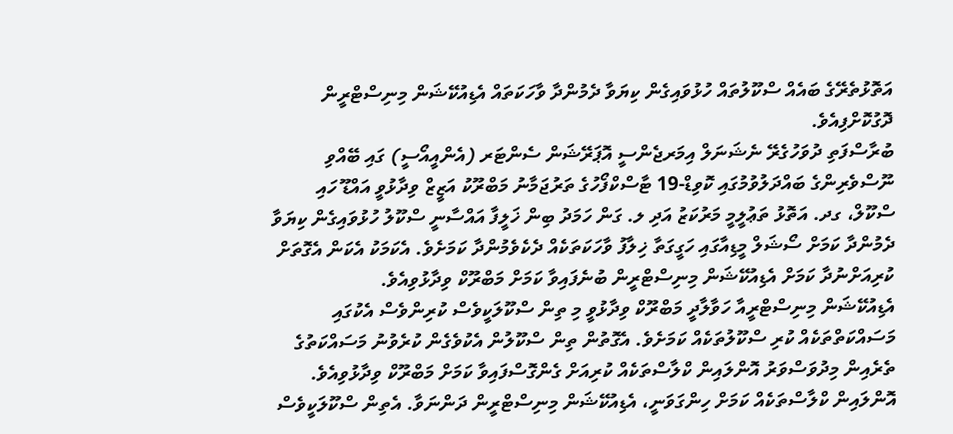އަތޮޅުތެރޭގެ ބައެއް ސްކޫލުތައް ހުޅުވައިގެން ކިޔަވާ ދެމުންދާ ވާހަކަތައް އެޑިއުކޭޝަން މިނިސްޓްރީން ދޮގުކޮށްފިއެވެ.
ބުރާސްފަތި ދުވަހުގެރޭ ނެޝަނަލް އިމަރޖެންސީ އޮޕަރޭޝަން ސެންޓަރ (އެންއީއޯސީ) ގައި ބޭއްވި ނޫސްވެރިންގެ ބައްދަލުވުމުގައި ކޮވިޑް-19 ޓާސްކްފޯހުގެ ތަރުޖަމާނު މަބްރޫކު އަޒީޒް ވިދާޅުވީ އައްޑޫ ހައި ސްކޫލް، ގދ. އަތޮޅު ތަޢުލީމީ މަރުކަޒު އަދި ލ. ގަން ހަމަދު ބިން ޚަލީފާ އައްސާނީ ސްކޫލު ހުޅުވައިގެން ކިޔަވާ ދެމުންދާ ކަމަށް ސޯޝަލް މީޑިއާގައި ހަގީގަތާ ޚިލާފު ވާހަކަތަކެއް ދެކެވެމުންދާ ކަމަށެވެ. އެކަމަކު އެކަން އެގޮތަށް ކުރިއަށްނުދާ ކަމަށް އެޑިއުކޭޝަން މިނިސްޓްރީން ބުނެފައިވާ ކަމަށް މަބްރޫކް ވިދާޅުވިއެވެ.
އެޑިއުކޭޝަން މިނިސްޓްރީއާ ހަވާލާދީ މަބްރޫކް ވިދާޅުވީ މި ތިން ސްކޫލަކީވެސް ކުރިންވެސް އެކުގައި މަސައްކަތްތަކެއް ކުރި ސްކޫލުތަކެއް ކަމަށެވެ. އެގޮތުން ތިން ސްކޫލުން އެކުވެގެން ކުރެވުނު މަސައްކަތުގެ ތެރެއިން މިދުވަސްވަރު އޮންލައިން ކްލާސްތަކެއް ކުރިއަށް ގެންގޮސްފައިވާ ކަމަށް މަބްރޫކް ވިދާޅުވިއެވެ.
އޮންލައިން ކްލާސްތަކެއް ކަމަށް ހިންގަވަނީ، އެޑިއުކޭޝަން މިނިސްޓްރީން ދަންނަވާ. އެތިން ސްކޫލަކީވެސް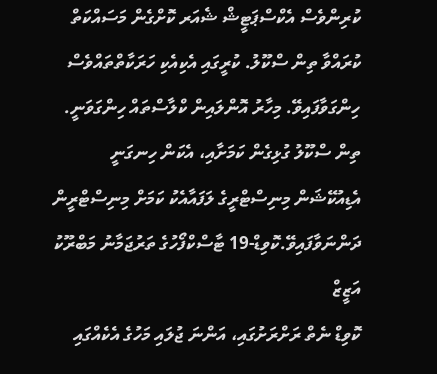ކުރިންވެސް އެކްސްޕަޓީޝް ޝެއަރ ކޮށްގެން މަސައްކަތް ކުރައްވާ ތިން ސްކޫލު. ކުރީގައި އެކިއެކި ހަރަކާތްތައްވެސް ހިންގަވާފައިވޭ. މިހާރު އޮންލައިން ކްލާސްތައް ހިންގަވަނީ. ތިން ސްކޫލު ގުޅިގެން ކަމަށާއި، އެކަން ހިނގަނީ އެޑިއުކޭޝަން މިނިސްޓްރީގެ ލަފައާއެކު ކަމަށް މިނިސްޓްރީން ދަންނަވާފައިވޭ.ކޮވިޑް-19 ޓާސްކްފޯހުގެ ތަރުޖަމާނު މަބްރޫކު އަޒީޒް
ކޮވިޑް ނެތް ރަށްރަށުގައި، އަންނަ ޖުލައި މަހުގެ އެކެއްގައި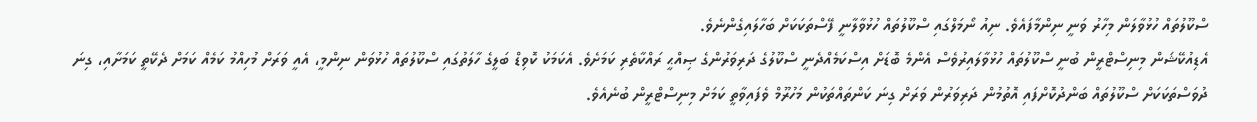ސްކޫލުތައް ހުޅުވާލަން މިހާރު ވަނީ ނިންމާފައެވެ. ނިއު ނޯމަލްގައި ސްކޫލުތައް ހުޅުވާލާނީ ފޭސްތަކަކަށް ބަހާލައިގެންނެވެ.
އެޑިއުކޭޝަން މިނިސްޓްރީން ބުނީ ސްކޫލުތައް ހުޅުވާލައިރުވެސް އެންމެ ބޮޑަށް އިސްކަމެއްދެނީ ސްކޫލުގެ ދަރިވަރުންގެ ޞިއްޙީ ރައްކާތެރި ކަމަށެވެ. އެކަމަކު ކޮވިޑް ބަލީގެ ހާލަތުގައި ސްކޫލުތައް ހުޅުވަން ނިންމީ، އެއީ ވަރަށް މުހިއްމު ކަމެއް ކަމަށް ދެކޭތީ ކަމަށާއި، ގިނަ ދުވަސްތަކަކަށް ސްކޫލުތައް ބަންދުކޮށްފައި އޮތުމުން ދަރިވަރުން ވަރަށް ގިނަ ކަންތައްތަކުން މަހުރޫމް ވެފައިވާތީ ކަމަށް މިނިސްޓްރީން ބުނެއެވެ.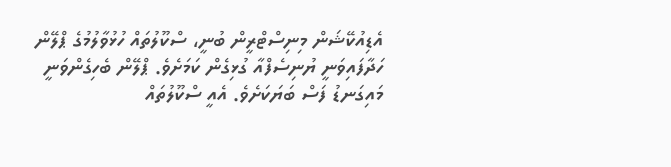އެޑިއުކޭޝަން މިނިސްޓްރީން ބުނީ، ސްކޫލުތައް ހުޅުވާލުމުގެ ޕްލޭން ހަދާފައިވަނީ ޔުނިސެފްއާ ގުޅިގެން ކަމަށެވެ. ޕްލޭން ބެހިގެންވަނީ މައިގަނޑު ފަސް ބަޔަކަށެވެ. އެއީ ސްކޫލުތައް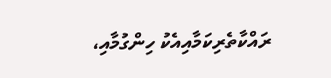ރައްކާތެރިކަމާއިއެކު ހިންގުމާއި،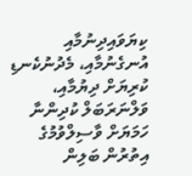ކިޔަވައިދިނުމާއި އުނގެނުމާއި، މެދުނުކެނޑި ކުރިޔަށް ދިޔުމާއި، ވަލްނަރަބަލް ކުދިންނާ ހަމަޔަށް ވާސިލްވުމުގެ އިތުރުން ބަލިން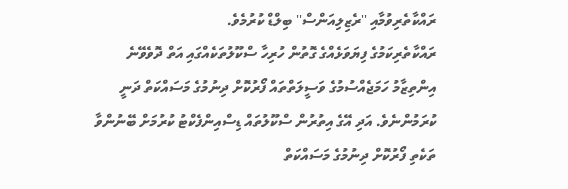ރައްކާތެރިވުމާއި ''ރެޒިލިއަންސް'' ބިލްޑް ކުރުމެވެ.
ރައްކާތެރިކަމުގެ ފިޔަވަޅެއްގެ ގޮތުން ހުރިހާ ސްކޫލުތަކެއްގައި އަތް ދޮވެވޭނެ އިންތިޒާމު ހަމަޖެއްސުމުގެ ވަސީލަތްތައް ފޯރުކޮށް ދިނުމުގެ މަސައްކަތް ދަނީ ކުރަމުންނެވެ. އަދި އޭގެ އިތުރުން ސްކޫލުތައް ޑިސްއިންފެކްޓު ކުރުމަށް ބޭނުންވާ ތަކެތި ފޯރުކޮށް ދިނުމުގެ މަސައްކަތް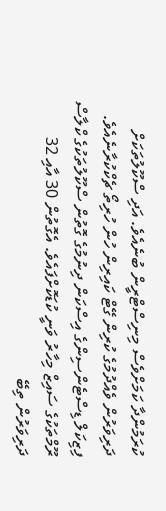ކުރަމުންދާ ކަމަށްވެސް މިނިސްޓްރީން ބުނެއެވެ. އަދި ސްކޫލުތަކަށް ދަރިވަރުން ވެއްދުމުގެ ކުރިން ގޭޓް ކައިރިން ހުން ހުރިތޯ ޗެކްކުރާނެއެވެ. ފިޒިކަލް ޑިސްޓެންސިންގެ އިސްކަން ދިނުމުގެ ގޮތުން ސްކޫލުތަކުގެ ކްލާސް ރޫމްތަކުގެ ސައިޒް މިހާރު ވަނީ ކުޑަކޮށްފައެވެ. އެގޮތުން 30 އާއި 32 ދަރިވަރުން ތިބޭ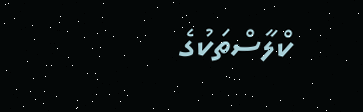ކްލާސްތަކުގެ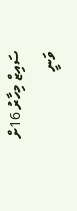ސައިޒް މިހާރު 16ށް ވަނީ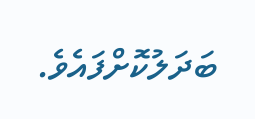ބަދަލުކޮށްފައެވެ.